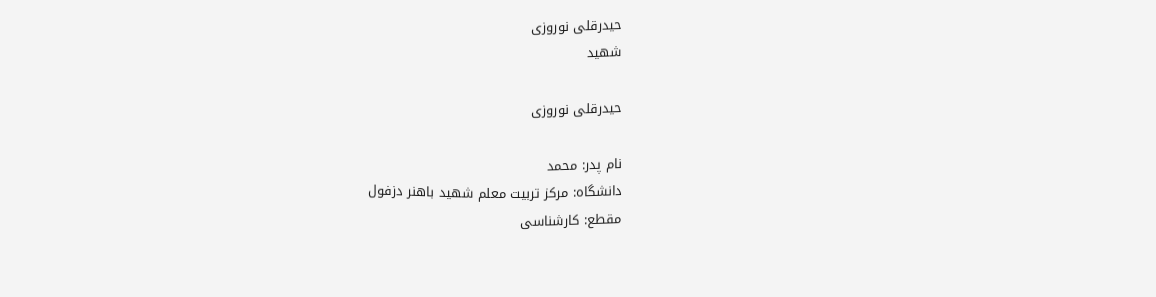حیدرقلی نوروزی
شهید

حیدرقلی نوروزی

نام پدر: محمد
دانشگاه: مرکز تربیت معلم شهید باهنر دزفول
مقطع: کارشناسی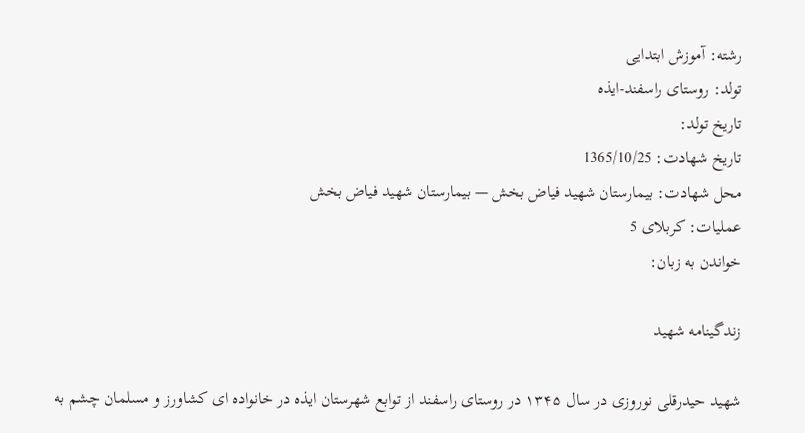رشته: آموزش ابتدایی
تولد: روستای راسفند-ایذه
تاریخ تولد:
تاریخ شهادت: 1365/10/25
محل شهادت: بیمارستان شهید فیاض بخش — بیمارستان شهید فیاض بخش
عملیات: کربلای 5
خواندن به زبان:

زندگینامه شهید

شهید حیدرقلی نوروزی در سال ۱۳۴۵ در روستای راسفند از توابع شهرستان ایذه در خانواده ای کشاورز و مسلمان چشم به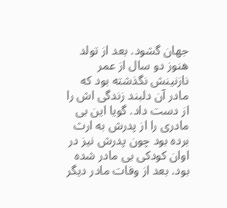جهان گشود. بعد از تولد هنوز دو سال از عمر نازنینش نگذشته بود که مادر آن دلبند زندگی اش را از دست داد. گویا این بی مادری را از پدرش به ارث برده بود چون پدرش نیز در اوان کودکی بی مادر شده بود. بعد از وفات مادر دیگر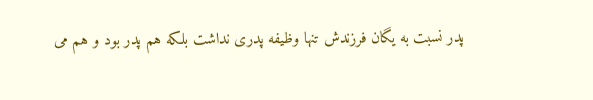پدر نسبت به یگان فرزندش تنها وظیفه پدری نداشت بلکه هم پدر بود و هم می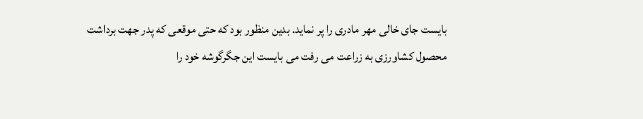بایست جای خالی مهر مادری را پر نماید. بدین منظور بود که حتی موقعی که پدر جهت برداشت محصول کشاورزی به زراعت می رفت می بایست این جگرگوشه خود را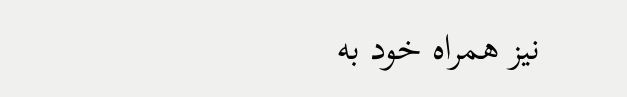نیز همراه خود به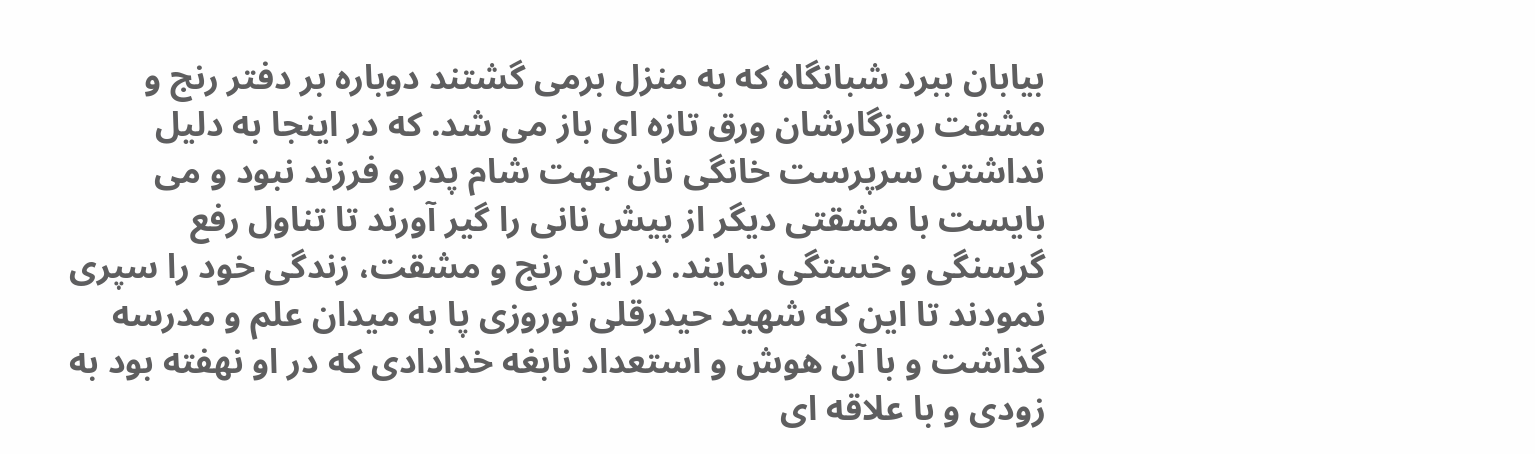بیابان ببرد شبانگاه که به منزل برمی گشتند دوباره بر دفتر رنج و مشقت روزگارشان ورق تازه ای باز می شد. که در اینجا به دلیل نداشتن سرپرست خانگی نان جهت شام پدر و فرزند نبود و ‌می بایست با مشقتی دیگر از پیش نانی را گیر آورند تا تناول رفع گرسنگی و خستگی نمایند. در این رنج و مشقت، زندگی خود را سپری نمودند تا این که شهید حیدرقلی نوروزی پا به میدان علم و مدرسه گذاشت و با آن هوش و استعداد نابغه خدادادی که در او نهفته بود به زودی و با علاقه ای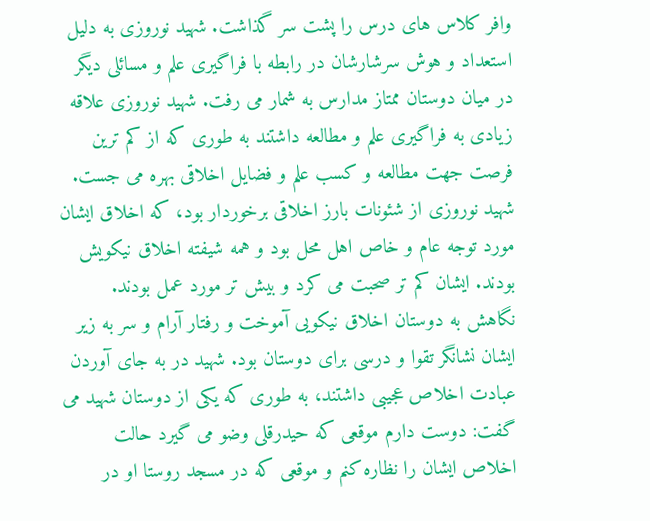وافر کلاس های درس را پشت سر گذاشت. شهید نوروزی به دلیل استعداد و هوش سرشارشان در رابطه با فراگیری علم و مسائلی دیگر در میان دوستان ممتاز مدارس به شمار می رفت. شهید نوروزی علاقه زیادی به فراگیری علم و مطالعه داشتند به طوری که از کم ترین فرصت جهت مطالعه و کسب علم و فضایل اخلاقی بهره می جست. شهید نوروزی از شئونات بارز اخلاقی برخوردار بود، که اخلاق ایشان مورد توجه عام و خاص اهل محل بود و همه شیفته اخلاق نیکویش بودند. ایشان کم تر صحبت می کرد و بیش تر مورد عمل بودند. نگاهش به دوستان اخلاق نیکویی آموخت و رفتار آرام و سر به زیر ایشان نشانگر تقوا و درسی برای دوستان بود. شهید در به جای آوردن عبادت اخلاص عجیبی داشتند، به طوری که یکی از دوستان شهید می گفت: دوست دارم موقعی که حیدرقلی وضو می گیرد حالت اخلاص ایشان را نظاره کنم و موقعی که در مسجد روستا او در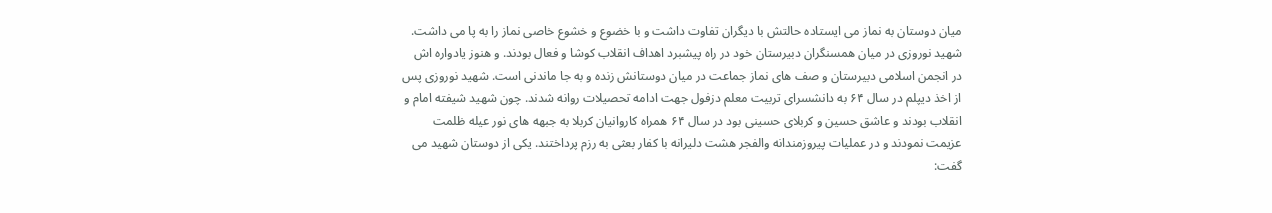میان دوستان به نماز می ایستاده حالتش با دیگران تفاوت داشت و با خضوع و خشوع خاصی نماز را به پا می داشت. شهید نوروزی در میان همسنگران دبیرستان خود در راه پیشبرد اهداف انقلاب کوشا و فعال بودند. و هنوز یادواره اش در انجمن اسلامی دبیرستان و صف های نماز جماعت در میان دوستانش زنده و به جا ماندنی است. شهید نوروزی پس از اخذ دیپلم در سال ۶۴ به دانشسرای تربیت معلم دزفول جهت ادامه تحصیلات روانه شدند. چون شهید شیفته امام و انقلاب بودند و عاشق حسین و کربلای حسینی بود در سال ۶۴ همراه کاروانیان کربلا به جبهه های نور عیله ظلمت عزیمت نمودند و‌ در عملیات پیروزمندانه والفجر هشت دلیرانه با کفار بعثی به رزم پرداختند. یکی از دوستان شهید می گفت: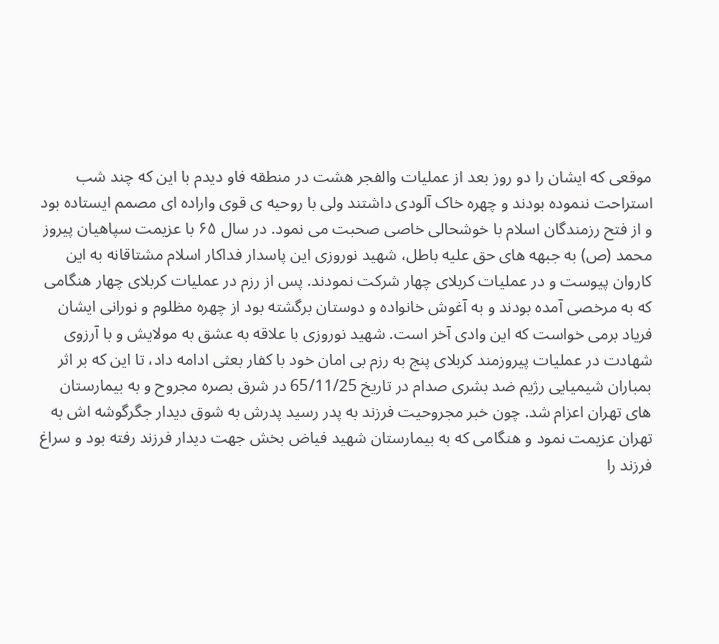موقعی که ایشان را دو‌ روز‌ بعد از عملیات والفجر هشت در منطقه فاو دیدم با این که چند شب استراحت ننموده بودند و چهره خاک آلودی داشتند ولی با روحیه ی قوی و‌اراده ای مصمم ایستاده بود و از فتح رزمندگان اسلام با خوشحالی خاصی صحبت می نمود. در سال ۶۵ با عزیمت سپاهیان پیروز محمد (ص) به جبهه های حق علیه باطل، شهید نوروزی این پاسدار فداکار اسلام مشتاقانه به این کاروان پیوست و در عملیات کربلای چهار شرکت نمودند. پس از رزم در عملیات کربلای چهار هنگامی که به مرخصی آمده بودند و به آغوش خانواده و دوستان برگشته بود از چهره مظلوم و نورانی ایشان فریاد برمی خواست که این وادی آخر است. شهید نوروزی با علاقه به عشق به مولایش و با آرزوی شهادت در عملیات پیروزمند کربلای پنج به رزم بی امان خود با کفار بعثی ادامه داد، تا این که بر اثر بمباران شیمیایی رژیم ضد بشری صدام در تاریخ 65/11/25 در شرق بصره مجروح و به بیمارستان های تهران اعزام شد. چون خبر مجروحیت فرزند به پدر رسید پدرش به شوق دیدار جگرگوشه اش به تهران عزیمت نمود و هنگامی که به بیمارستان شهید فیاض بخش جهت دیدار فرزند رفته بود و سراغ فرزند را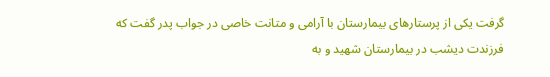گرفت یکی از پرستارهای بیمارستان با آرامی و متانت خاصی در جواب پدر گفت که فرزندت دیشب در بیمارستان شهید و به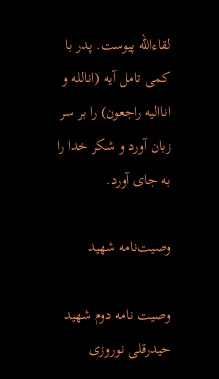لقاءالله پیوست. پدر با کمی تامل آیه (انالله و اناالیه راجعون) را بر سر زبان آورد و شکر خدا را به جای آورد.

وصیت‌نامه شهید

وصیت نامه دوم شهید حیدرقلی نوروزی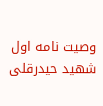وصیت نامه اول شهید حیدرقلی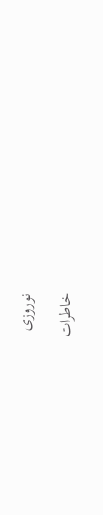نوروزی

خاطرات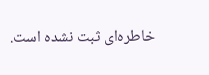خاطره‌ای ثبت نشده است.